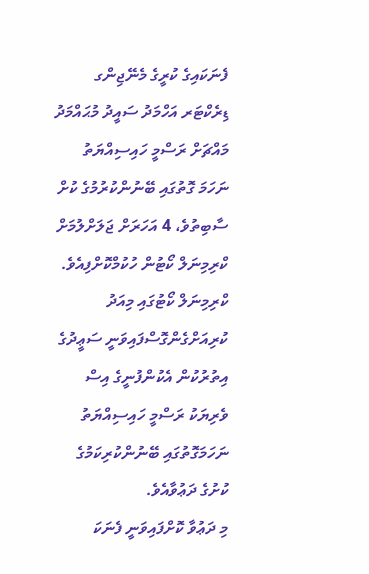ފެނަކައިގެ ކުރީގެ މެނޭޖިންގ ޑިރެކްޓަރ އަހްމަދު ސައީދު މުޙައްމަދު މައްޗަށް ރަސްމީ ހައިސިއްޔަތު ނަހަމަ ގޮތުގައި ބޭނުންކުރުމުގެ ކުށް ސާބިތުވެ، 4 އަހަރަށް ޖަލަށްލުމަށް ކްރިމިނަލް ކޯޓުން ހުކުމްކޮށްފިއެވެ.
ކްރިމިނަލް ކޯޓުގައި މިއަދު ކުރިއަށްގެންގޮސްފައިވަނީ ސަޢީދުގެ އިތުރުކުން އެކުންފުނީގެ އިސް ވެރިޔަކު ރަސްމީ ހައިސިއްޔަތު ނަހަމަގޮތުގައި ބޭނުންކުރިކަމުގެ ކުށުގެ ދަޢުވާއެވެ.
މި ދަޢުވާ ކޮށްފައިވަނީ ފެނަކަ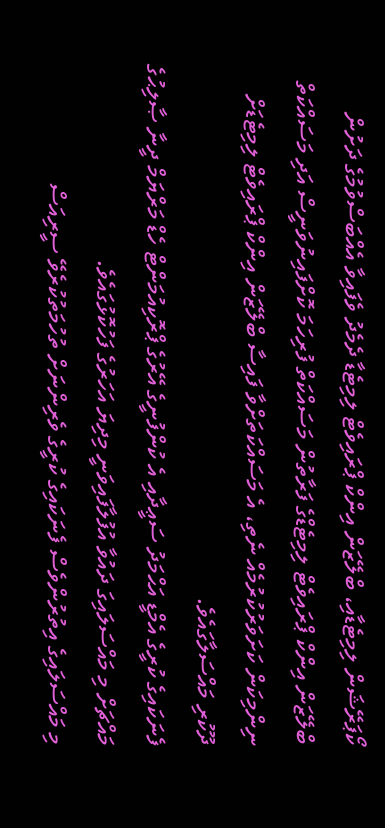ކޯޕަރޭޝަން ލިމިޓެޑާއި، ބްލޭޒަން އިންކް ޕްރައިވެޓް ލިމިޓެޑާ ދެމެދު ވެފައިވާ އެއްބަސްވުމުގެ ދަށުން ބްލޭޒަން އިންކް ޕްރައިވެޓް ލިމިޓެޑްގެ ފަރާތުން މަސައްކަތް ފުރިހަމަ ކޮށްފައިނުވަނީސް އަދި މަސައްކަތް ނިންމިކަން ކަށަވަރުކުރުމެއް ނެތި، އެ މަސައްކަތަށްވާ ފައިސާ ބްލޭޒަން އިންކް ޕްރައިވެޓް ލިމިޓެޑަށް ދޫކުރި މައްސަލާގައެވެ.
ފެނަކައިގެ ކުރީގެ އެމްޑީ އަޙްމަދު ސަޢީދާއި އެ ކުންފުނީގެ އޭރުގެ ޕްރޮކިއުމަންޓް ހެޑް މަރްޔަމް ދީނާ ޞާލިޙުގެ މައްޗަށް މި މައްސަލައިގަ ދައުވާ އުފުލާފައިވަނީ މިދިޔަ އަހަރުގެ ފަހުކޮޅުގައެވެ.
މި މައްސަލައިގެ އިތުރުންވެސް ފެނަކައިގެ ކުރީގެ ވެރިންނަށް ތުހުމަތުކުރެވޭ ސީރިއަސް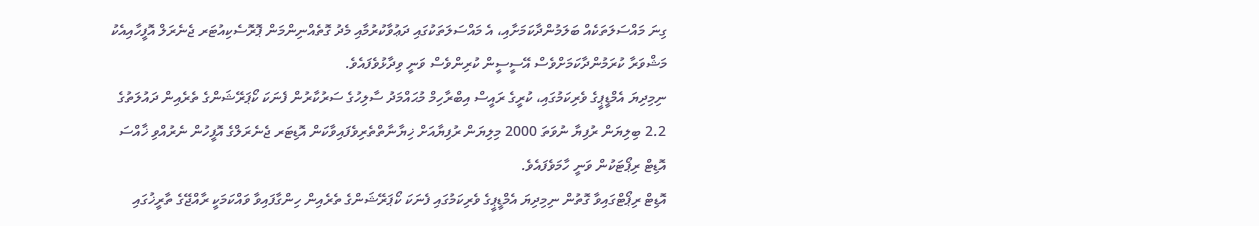ގިނަ މައްސަލަތަކެއް ބަލަމުންދާކަމަށާއި، އެ މައްސަލަތަކުގައި ދަޢުވާކުރުމާއި މެދު ގޮތެއްނިންމަން ޕޮރޮސެކިއުޓަރ ޖެނެރަލް އޮފީހާއިއެކު މަޝްވަރާ ކުރަމުންދާކަމަށްވެސް އޭސީސީން ކުރިންވެސް ވަނީ ވިދާޅުވެފައެވެ.
ނިމިދިޔަ އެމްޑީޕީގެ ވެރިކަމުގައި، ކުރީގެ ރައީސް އިބްރާހިމް މުޙައްމަދު ސާލިހުގެ ސަރުކާރުން ފެނަކަ ކޯޕަރޭޝަންގެ ތެރެއިން ދައުލަތުގެ 2.2 ބިލިޔަން ރުފިޔާ ނުވަތަ 2000 މިލިޔަން ރުފިޔާއަށް ޚިޔާނާތްތެރިވެފައިވާކަން އޮޑިޓަރ ޖެނެރަލްގެ އޮފީހުން ނެރުއްވި ޚާއްސަ އޮޑިޓް ރިޕޯޓަކުން ވަނީ ހާމަވެފައެވެ.
އޮޑިޓް ރިޕޯޓްގައިވާ ގޮތުން ނިމިދިޔަ އެމްޑީޕީގެ ވެރިކަމުގައި ފެނަކަ ކޯޕަރޭޝަންގެ ތެރެއިން ހިންގާފައިވާ ވައްކަމަކީ ރާއްޖޭގެ ތާރީޚުގައި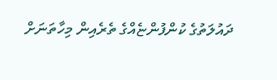ދައުލަތުގެ ކުންފުންޏެއްގެ ތެރެއިން މިހާތަނަށް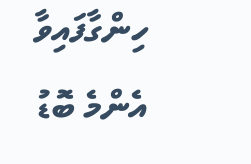ހިންގާފައިވާ އެންމެ ބޮޑު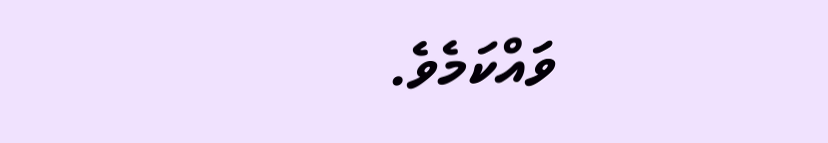ވައްކަމެވެ.